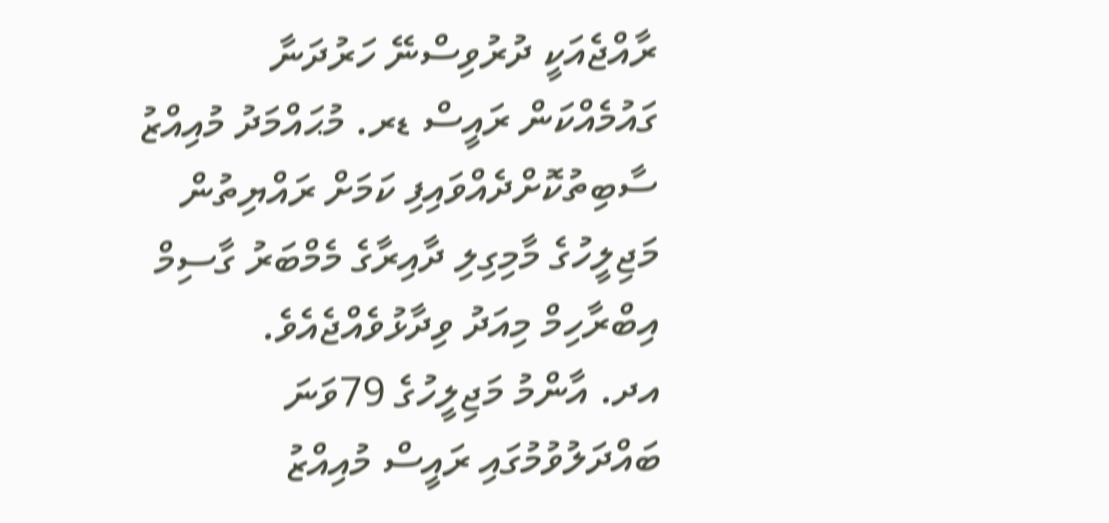ރާއްޖެއަކީ ދުރުވިސްނޭ ހަރުދަނާ ގައުމެއްކަން ރައީސް ޑރ. މުޙައްމަދު މުއިއްޒު ސާބިތުކޮށްދެއްވައިފި ކަމަށް ރައްޔިތުން މަޖިލީހުގެ މާމިގިލި ދާއިރާގެ މެމްބަރު ގާސިމް އިބްރާހިމް މިއަދު ވިދާޅުވެއްޖެއެވެ.
އދ. އާންމު މަޖިލީހުގެ 79ވަނަ ބައްދަލުވުމުގައި ރައީސް މުއިއްޒު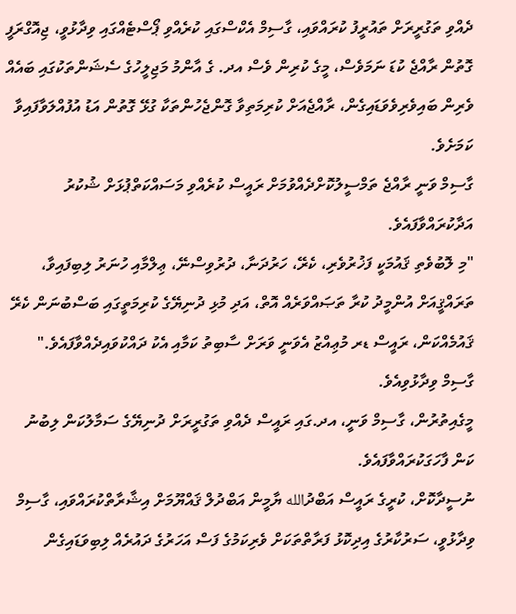ދެއްވި ތަގުރީރަށް ތައުރީފު ކުރައްވައި، ގާސިމް އެކްސްގައި ކުރެއްވި ޕޯސްޓެއްގައި ވިދާޅުވީ، ޖިއޮގްރަފީ ގޮތުން ރާއްޖެ ކުޑަ ނަމަވެސް، މީގެ ކުރިން ވެސް އދ. ގެ އާންމު މަޖިލީހުގެ ސެޝަންތަކުގައި ބައެއް ވެރިން ބައިވެރިވެވަޑައިގެން، ރާއްޖެއަށް ކުރިމަތިވާ ގޮންޖެހުންތަކާ ގުޅޭ ގޮތުން އަޑު އުފުއްލަވާފައިވާ ކަމަށެވެ.
ގާސިމް ވަނީ ރާއްޖެ ތަމްސީލުކޮށްދެއްވުމަށް ރައީސް ކުރެއްވި މަސައްކަތްޕުޅަށް ޝުކުރު އަދާކުރައްވާފައެވެ.
"މި ލޮބުވެތި ޤައުމަކީ ފަޚުރުވެރި، ކެރޭ، ހަރުދަނާ، ދުރުވިސްނޭ، ޢިލްމާއި ހުނަރު ލިބިފައިވާ، ތަރައްޤީއަށް އުންމީދު ކުރާ ތަޞައްވަރެއް އޮތް، އަދި މުޅި ދުނިޔޭގެ ކުރިމަތީގައި ބަސްބުނަން ކެރޭ ޤައުމެއްކަން، ރައީސް ޑރ މުޢިއްޒު އެވަނީ ވަރަށް ސާބިތު ކަމާއި އެކު ދައްކުވައިދެއްވާފައެވެ." ގާސިމް ވިދާޅުވިއެވެ.
މީގެއިތުރުން، ގާސިމް ވަނީ، އދ.ގައި ރައީސް ދެއްވި ތަގުރީރަށް ދުނިޔޭގެ ސަމާލުކަން ލިބުނު ކަން ފާހަގަކުރައްވާފައެވެ.
ނުސީދާކޮށް، ކުރީގެ ރައީސް އަބްދުالله ޔާމީން އަބްދުލް ޤައްޔޫމަށް އިޝާރާތްކުރައްވައި، ގާސިމް ވިދާޅުވީ، ސަރުކާރުގެ އިދިކޮޅު ފަރާތްތަކަށް ވެރިކަމުގެ ފަސް އަހަރުގެ ދައުރެއް ލިބިވަޑައިގެން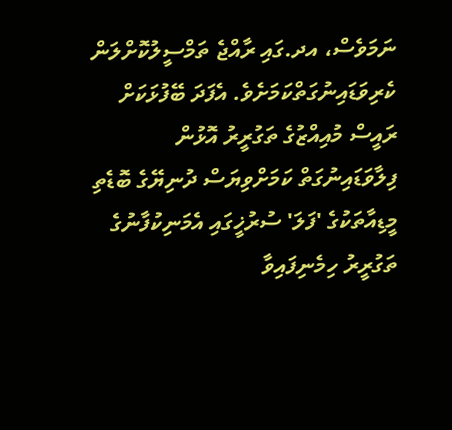ނަމަވެސް، އދ.ގައި ރާއްޖެ ތަމްސީލުކޮށްލަން ކެރިވަޑައިނުގަތްކަމަށެވެ. އެފަދަ ބޭފުޅަކަށް ރައީސް މުއިއްޒުގެ ތަގުރީރު އޮޅުން ފިލާވަޑައިނުގަތް ކަމަށްވިޔަސް ދުނިޔޭގެ ބޮޑެތި މީޑިއާތަކުގެ 'ފަލަ' ސުރުޚީގައި އެމަނިކުފާނުގެ ތަގުރީރު ހިމެނިފައިވާ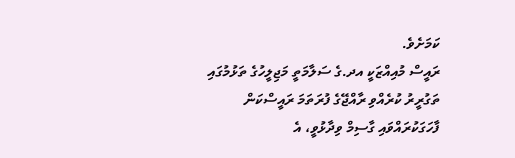ކަމަށެވެ.
ރައީސް މުއިއްޒަކީ އދ.ގެ ސަލާމަތީ މަޖިލީހުގެ ތަޅުމުގައި ތަގުރީރު ކުރެއްވި ރާއްޖޭގެ ފުރަތަމަ ރައީސްކަން ފާހަގަކުރައްވައި ގާސިމް ވިދާޅުވީ، އެ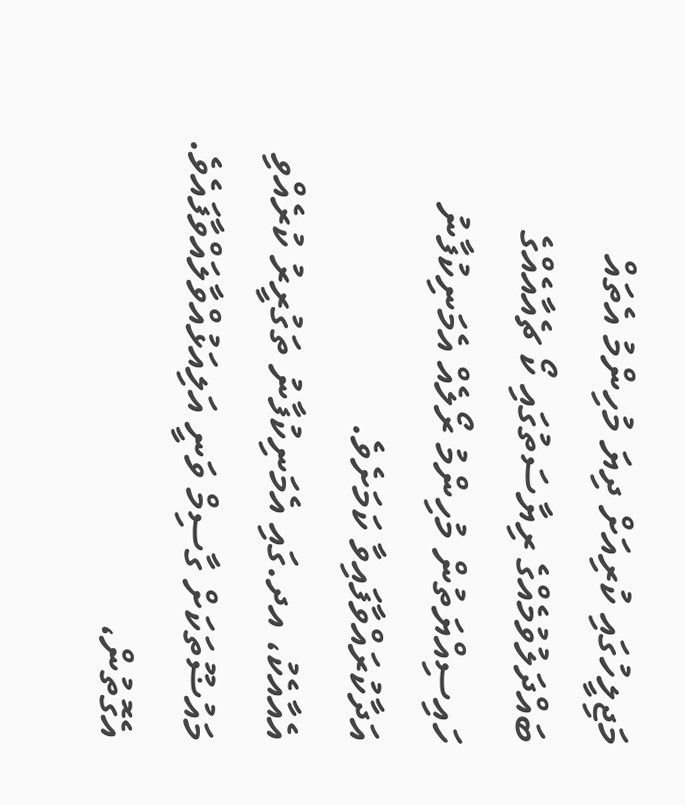މަޖިލީހުގައި ކުރިއަށް ދިޔަ މުހިންމު އެތައް ބައްދަލުވުމެއްގެ ރިޔާސަތުގައި ކޯ ޗެއާއެއްގެ ހައިސިއްޔަތުން މުހިންމު ރޯލެއް އެމަނިކުފާނު އަދާކުރައްވާފައިވާ ކަމަށެވެ.
އެއާއެކު، އދ.ގައި އެމަނިކުފާނު ތަގުރީރު ކުރެއްވި މައުޟޫތަކަށް ގާސިމް ވަނީ އަލިއަޅުއްވާލައްވާފައެވެ. އެގޮތުން،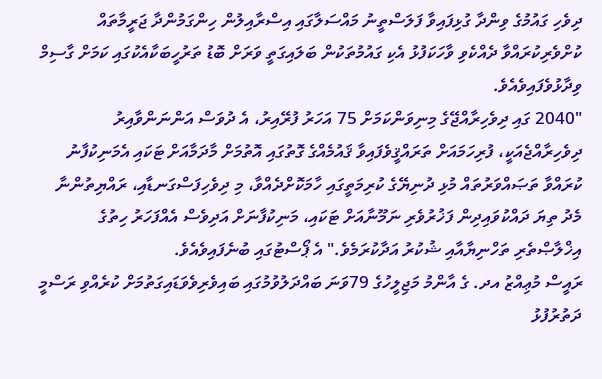ދިވެހި ގައުމުގެ ވިންދާ ގުޅިފައިވާ ފަލަސްތީނު މައްސަލާގައި އިސްރާއިލުން ހިންގަމުންދާ ޖަރީމާތައް ކުށްވެރިކުރައްވާ ދެއްކެވި ވާހަކަފުޅު އެކި ގައުމުތަކުން ބަލައިގަތީ ވަރަށް ބޮޑު ތަރުހީބަކާއެކުގައި ކަމަށް ގާސިމް ވިދާޅުވެފައިވެއެވެ.
"2040 ގައި ދިވެހިރާއްޖޭގެ މިނިވަންކަމަށް 75 އަހަރު ފުރޭއިރު، އެ ދުވަސް އަންނަންވާއިރު ދިވެހިރާއްޖެއަކީ، ފުރިހަމައަށް ތަރައްޤީވެފައިވާ ޤައުމެއްގެ ގޮތުގައި އޮތުމަށް މާދަމާއަށް ޓަކައި އެމަނިކުފާނު ކުރައްވާ ތަޞައްވަރުތައް މުޅި ދުނިޔޭގެ ކުރިމަތީގައި ހާމަކޮށްދެއްވާ، މި ދިވެހިފަސްގަނޑާއި، ރައްޔިތުންނާ މެދު ތިޔަ ދައްކުވައިދިން ފަޚުރުވެރި ނަމޫނާއަށް ޓަކައި، މަނިކުފާނަށް އަދިވެސް އެއްފަހަރު ހިތުގެ އިޚްލާޞްތެރި ތަހްނިޔާއާއި ޝުކުރު އަދާކުރަމެވެ." އެ ޕޯސްޓުގައި ބުނެފައިވެއެވެ.
ރައީސް މުޢިއްޒު އދ. ގެ އާންމު މަޖިލީހުގެ 79ވަނަ ބައްދަލުވުމުގައި ބައިވެރިވެވަޑައިގަތުމަށް ކުރެއްވި ރަސްމީ ދަތުރުފުޅު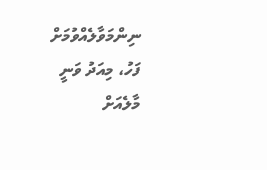ނިންމަވާލެއްވުމަށް ފަހު، މިއަދު ވަނީ މާލެއަށް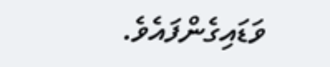ވަޑައިގެންފައެވެ.